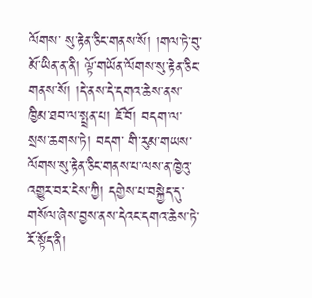ལོགས་ སུ་རྟེན་ཅིང་གནས་སོ། །གལ་ཏེ་བུ་མོ་ཡིན་ན་ནི། ལྟོ་གཡོན་ལོགས་སུ་རྟེན་ཅིང་གནས་སོ། །དེ་ནས་དེ་དགའ་ཆེས་ནས་ཁྱིམ་ཐབ་ལ་སྤྲན་པ། ཇོ་བོ། བདག་ལ་སྲས་ཆགས་ཏེ། བདག་ གི་རུམ་གཡས་ལོགས་སུ་རྟེན་ཅིང་གནས་པ་ལས་ན་ཁྱེའུ་འགྱུར་བར་ངེས་ཀྱི། དགྱེས་པ་བསྐྱེད་དུ་གསོལ་ཞེས་བྱས་ནས་དེའང་དགའ་ཆེས་ཏེ་རོ་སྟོད་ནི།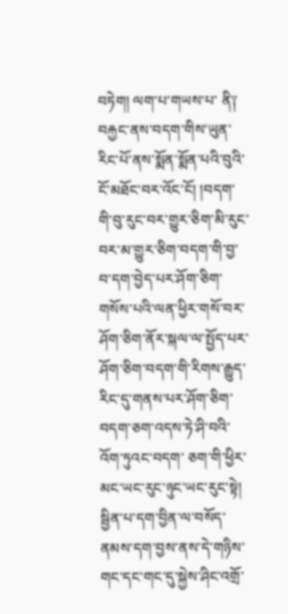བཏེག། ལག་པ་གཡས་པ་ ནི༑ བརྐྱང་ནས་བདག་གིས་ཡུན་རིང་པོ་ནས་སྨོན་སྨོན་པའི་བུའི་ངོ་མཐོང་བར་འོང་ངོ། །བདག་གི་བུ་རུང་བར་གྱུར་ཅིག་མི་རུང་བར་མ་གྱུར་ཅིག་བདག་གི་བྱ་བ་དག་བྱེད་པར་ཤོག་ཅིག་ གསོས་པའི་ལན་ཕྱིར་གསོ་བར་ཤོག་ཅིག་ནོར་སྐལ་ལ་སྤྱོད་པར་ཤོག་ཅིག་བདག་གི་རིགས་རྒྱུད་རིང་དུ་གནས་པར་ཤོག་ཅིག་བདག་ཅག་འདས་ཏེ་ཤི་བའི་འོག་ཏུའང་བདག་ ཅག་གི་ཕྱིར་མང་ཡང་རུང་ཉུང་ཡང་རུང་སྟེ། སྦྱིན་པ་དག་བྱིན་ལ་བསོད་ནམས་དག་བྱས་ནས་དེ་གཉིས་གང་དང་གང་དུ་སྐྱེས་ཤིང་འགྲོ་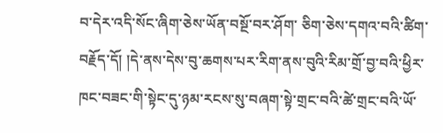བ་དེར་འདི་སོང་ཞིག་ཅེས་ཡོན་བསྔོ་བར་ཤོག་ ཅིག་ཅེས་དགའ་བའི་ཚིག་བརྗོད་དོ། །དེ་ནས་དེས་བུ་ཆགས་པར་རིག་ནས་བུའི་རིམ་གྲོ་བྱ་བའི་ཕྱིར་ཁང་བཟང་གི་སྟེང་དུ་ཉམ་རངས་སུ་བཞག་སྟེ་གྲང་བའི་ཚེ་གྲང་བའི་ཡོ་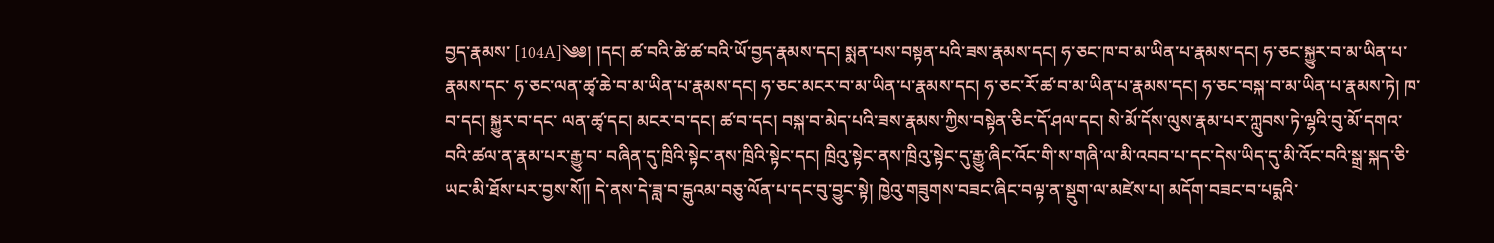བྱད་རྣམས་ [104A]༄༅། །དང། ཚ་བའི་ཚེ་ཚ་བའི་ཡོ་བྱད་རྣམས་དང། སྨན་པས་བསྟན་པའི་ཟས་རྣམས་དང། ཧ་ཅང་ཁ་བ་མ་ཡིན་པ་རྣམས་དང། ཧ་ཅང་སྐྱུར་བ་མ་ཡིན་པ་རྣམས་དང་ ཧ་ཅང་ལན་ཚྭ་ཆེ་བ་མ་ཡིན་པ་རྣམས་དང། ཧ་ཅང་མངར་བ་མ་ཡིན་པ་རྣམས་དང། ཧ་ཅང་རོ་ཚ་བ་མ་ཡིན་པ་རྣམས་དང། ཧ་ཅང་བསྐ་བ་མ་ཡིན་པ་རྣམས་ཏེ། ཁ་བ་དང། སྐྱུར་བ་དང་ ལན་ཚྭ་དང། མངར་བ་དང། ཚ་བ་དང། བསྐ་བ་མེད་པའི་ཟས་རྣམས་ཀྱིས་བསྟེན་ཅིང་དོ་ཤལ་དང། སེ་མོ་དོས་ལུས་རྣམ་པར་ཀླུབས་ཏེ་ལྷའི་བུ་མོ་དགའ་བའི་ཚལ་ན་རྣམ་པར་རྒྱུ་བ་ བཞིན་དུ་ཁྲིའི་སྟེང་ནས་ཁྲིའི་སྟེང་དང། ཁྲིའུ་སྟེང་ནས་ཁྲིའུ་སྟེང་དུ་རྒྱུ་ཞིང་འོང་གི་ས་གཞི་ལ་མི་འབབ་པ་དང་དེས་ཡིད་དུ་མི་འོང་བའི་སྒྲ་སྐད་ཅི་ཡང་མི་ཐོས་པར་བྱས་སོ།། དེ་ནས་དེ་ཟླ་བ་དྒུའམ་བཅུ་ལོན་པ་དང་བུ་བྱུང་སྟེ། ཁྱེའུ་གཟུགས་བཟང་ཞིང་བལྟ་ན་སྡུག་ལ་མཛེས་པ། མདོག་བཟང་བ་པདྨའི་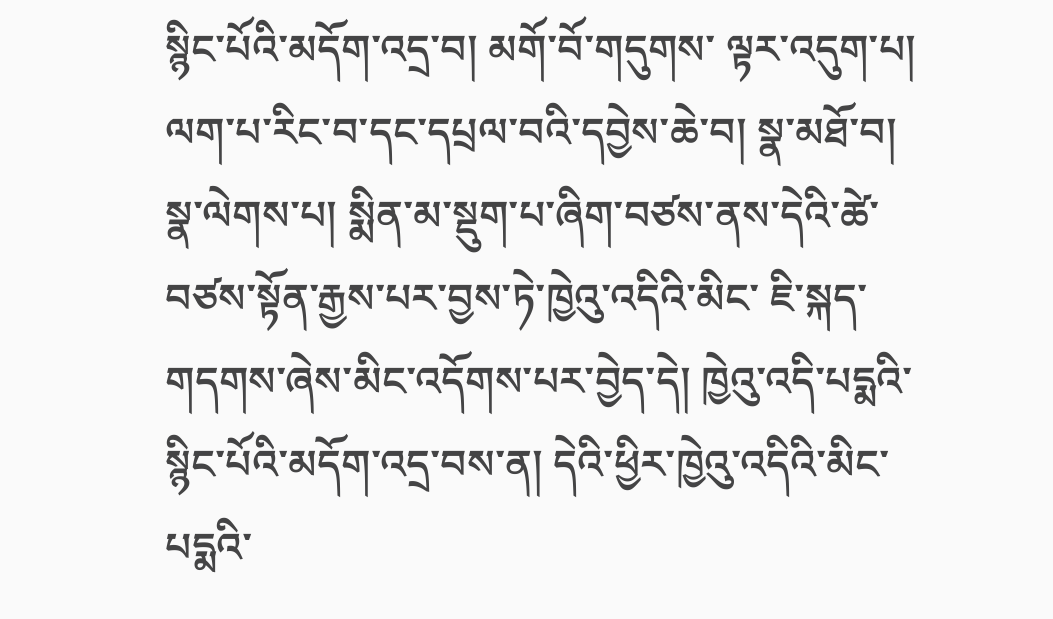སྙིང་པོའི་མདོག་འདྲ་བ། མགོ་བོ་གདུགས་ ལྟར་འདུག་པ། ལག་པ་རིང་བ་དང་དཔྲལ་བའི་དབྱེས་ཆེ་བ། སྣ་མཐོ་བ། སྣ་ལེགས་པ། སྨིན་མ་སྡུག་པ་ཞིག་བཙས་ནས་དེའི་ཚེ་བཙས་སྟོན་རྒྱས་པར་བྱས་ཏེ་ཁྱེའུ་འདིའི་མིང་ ཇི་སྐད་གདགས་ཞེས་མིང་འདོགས་པར་བྱེད་དེ། ཁྱེའུ་འདི་པདྨའི་སྙིང་པོའི་མདོག་འདྲ་བས་ན། དེའི་ཕྱིར་ཁྱེའུ་འདིའི་མིང་པདྨའི་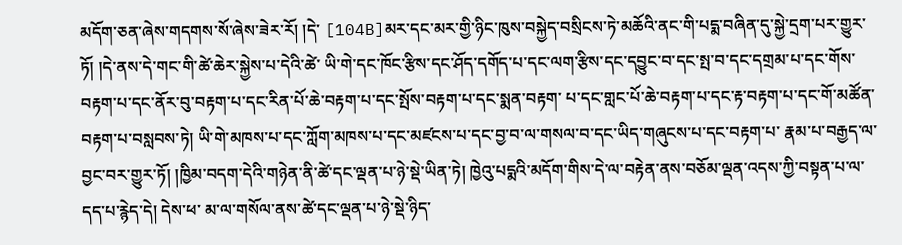མདོག་ཅན་ཞེས་གདགས་སོ་ཞེས་ཟེར་རོ། །དེ་ [104B]མར་དང་མར་གྱི་ཉིང་ཁུས་བསྐྱེད་བསྲིངས་ཏེ་མཆོའི་ནང་གི་པདྨ་བཞིན་དུ་སྐྱེ་དྲག་པར་གྱུར་ཏོ། །དེ་ནས་དེ་གང་གི་ཚེ་ཆེར་སྐྱེས་པ་དེའི་ཚེ་ ཡི་གེ་དང་ཁོང་རྩིས་དང་ཤོད་དགོད་པ་དང་ལག་རྩིས་དང་དབྱུང་བ་དང་སྤ་བ་དང་དགྲམ་པ་དང་གོས་བརྟག་པ་དང་ནོར་བུ་བརྟག་པ་དང་རིན་པོ་ཆེ་བརྟག་པ་དང་སྤོས་བརྟག་པ་དང་སྨན་བརྟག་ པ་དང་གླང་པོ་ཆེ་བརྟག་པ་དང་རྟ་བརྟག་པ་དང་གོ་མཚོན་བརྟག་པ་བསླབས་ཏེ། ཡི་གེ་མཁས་པ་དང་ཀློག་མཁས་པ་དང་མཛངས་པ་དང་བྱ་བ་ལ་གསལ་བ་དང་ཡིད་གཞུངས་པ་དང་བརྟག་པ་ རྣམ་པ་བརྒྱད་ལ་བྱང་བར་གྱུར་ཏོ། །ཁྱིམ་བདག་དེའི་གཉེན་ནི་ཚེ་དང་ལྡན་པ་ཉེ་སྡེ་ཡིན་ཏེ། ཁྱེའུ་པདྨའི་མདོག་གིས་དེ་ལ་བརྟེན་ནས་བཅོམ་ལྡན་འདས་ཀྱི་བསྟན་པ་ལ་དད་པ་རྙེད་དེ། དེས་ཕ་ མ་ལ་གསོལ་ནས་ཚེ་དང་ལྡན་པ་ཉེ་སྡེ་ཉིད་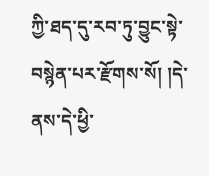ཀྱི་ཐད་དུ་རབ་ཏུ་བྱུང་སྟེ་བསྙེན་པར་རྫོགས་སོ། །དེ་ནས་དེ་ཕྱི་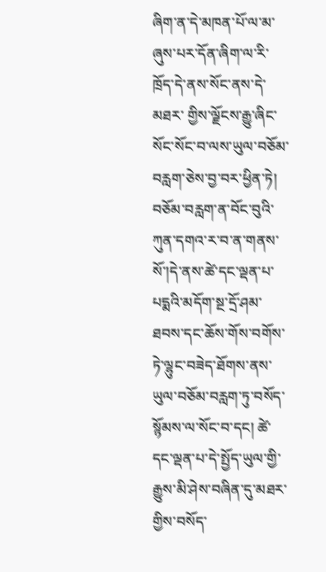ཞིག་ན་དེ་མཁན་པོ་ལ་མ་ཞུས་པར་དོན་ཞིག་ལ་རི་ཁྲོད་དེ་ནས་སོང་ནས་དེ་མཐར་ གྱིས་ལྗོངས་རྒྱུ་ཞིང་སོང་སོང་བ་ལས་ཡུལ་བཅོམ་བརླག་ཅེས་བྱ་བར་ཕྱིན་ཏེ། བཅོམ་བརླག་ན་བོང་བུའི་ཀུན་དགའ་ར་བ་ན་གནས་སོ་།དེ་ནས་ཚེ་དང་ལྡན་པ་པདྨའི་མདོག་སྔ་དྲོ་ཤམ་ ཐབས་དང་ཆོས་གོས་བགོས་ཏེ་ལྷུང་བཟེད་ཐོགས་ནས་ཡུལ་བཅོམ་བརླག་ཏུ་བསོད་སྙོམས་ལ་སོང་བ་དང། ཚེ་དང་ལྡན་པ་དེ་སྤྱོད་ཡུལ་གྱི་རྒྱུས་མི་ཤེས་བཞིན་དུ་མཐར་གྱིས་བསོད་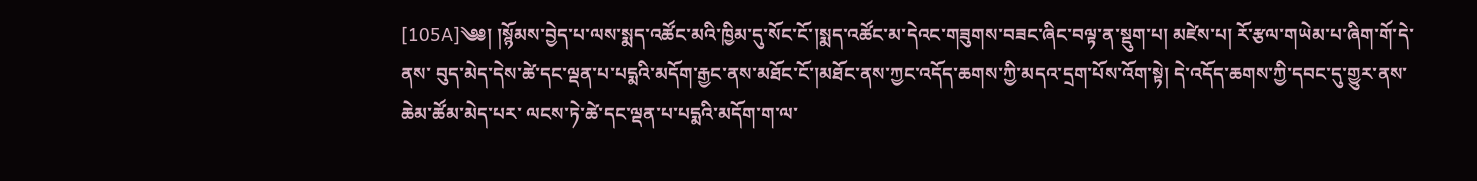[105A]༄༅། །སྙོམས་བྱེད་པ་ལས་སྨད་འཚོང་མའི་ཁྱིམ་དུ་སོང་ངོ་།སྨད་འཚོང་མ་དེའང་གཟུགས་བཟང་ཞིང་བལྟ་ན་སྡུག་པ། མཛེས་པ། རོ་རྩལ་གཡེམ་པ་ཞིག་གོ་དེ་ནས་ བུད་མེད་དེས་ཚེ་དང་ལྡན་པ་པདྨའི་མདོག་རྒྱང་ནས་མཐོང་ངོ་།མཐོང་ནས་ཀྱང་འདོད་ཆགས་ཀྱི་མདའ་དྲག་པོས་འོག་སྟེ། དེ་འདོད་ཆགས་ཀྱི་དབང་དུ་གྱུར་ནས་ཆེམ་ཚོམ་མེད་པར་ ལངས་ཏེ་ཚེ་དང་ལྡན་པ་པདྨའི་མདོག་ག་ལ་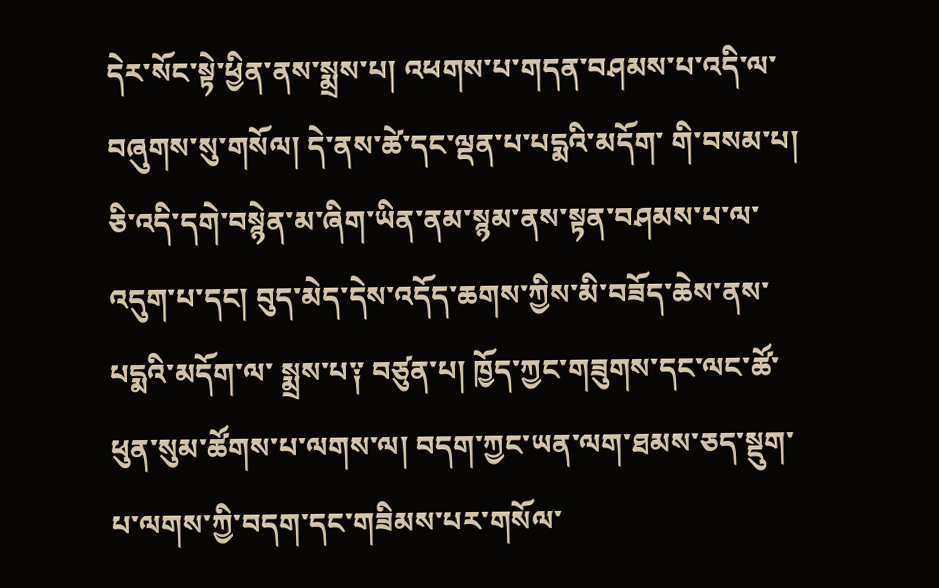དེར་སོང་སྟེ་ཕྱིན་ནས་སྨྲས་པ། འཕགས་པ་གདན་བཤམས་པ་འདི་ལ་བཞུགས་སུ་གསོལ། དེ་ནས་ཚེ་དང་ལྡན་པ་པདྨའི་མདོག་ གི་བསམ་པ། ཅི་འདི་དགེ་བསྙེན་མ་ཞིག་ཡིན་ནམ་སྙམ་ནས་སྟན་བཤམས་པ་ལ་འདུག་པ་དང། བུད་མེད་དེས་འདོད་ཆགས་ཀྱིས་མི་བཟོད་ཆེས་ནས་པདྨའི་མདོག་ལ་ སྨྲས་པ༑ བཙུན་པ། ཁྱོད་ཀྱང་གཟུགས་དང་ལང་ཚོ་ཕུན་སུམ་ཚོགས་པ་ལགས་ལ། བདག་ཀྱང་ཡན་ལག་ཐམས་ཅད་སྡུག་པ་ལགས་ཀྱི་བདག་དང་གཟིམས་པར་གསོལ་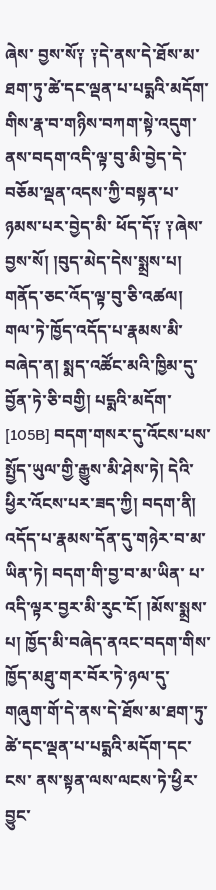ཞེས་ བྱས་སོ༑ ༑དེ་ནས་དེ་ཐོས་མ་ཐག་ཏུ་ཚེ་དང་ལྡན་པ་པདྨའི་མདོག་གིས་རྣ་བ་གཉིས་བཀག་སྟེ་འདུག་ནས་བདག་འདི་ལྟ་བུ་མི་བྱེད་དེ་བཅོམ་ལྡན་འདས་ཀྱི་བསྟན་པ་ཉམས་པར་བྱེད་མི་ ཕོད་དོ༑ ༑ཞེས་བྱས་སོ། །བུད་མེད་དེས་སྨྲས་པ། གནོད་ཅང་འོད་ལྟ་བུ་ཅི་འཚལ། གལ་ཏེ་ཁྱོད་འདོད་པ་རྣམས་མི་བཞེད་ན། སྨད་འཚོང་མའི་ཁྱིམ་དུ་བྱོན་ཏེ་ཅི་བགྱི། པདྨའི་མདོག་ [105B] བདག་གསར་དུ་འོངས་པས་སྤྱོད་ཡུལ་གྱི་རྒྱུས་མི་ཤེས་ཏེ། དེའི་ཕྱིར་འོངས་པར་ཟད་ཀྱི། བདག་ནི། འདོད་པ་རྣམས་དོན་དུ་གཉེར་བ་མ་ཡིན་ཏེ། བདག་གི་བྱ་བ་མ་ཡིན་ པ་འདི་ལྟར་བྱར་མི་རུང་ངོ། །མོས་སྨྲས་པ། ཁྱོད་མི་བཞེད་ནའང་བདག་གིས་ཁྱོད་མཐུ་གར་བོར་ཏེ་ཉལ་དུ་གཞུག་གོ་དེ་ནས་དེ་ཐོས་མ་ཐག་ཏུ་ཚེ་དང་ལྡན་པ་པདྨའི་མདོག་དང་ངས་ ནས་སྟན་ལས་ལངས་ཏེ་ཕྱིར་བྱུང་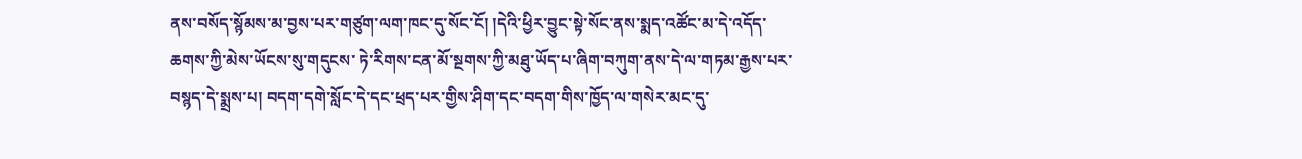ནས་བསོད་སྙོམས་མ་བྱས་པར་གཙུག་ལག་ཁང་དུ་སོང་ངོ། །དེའི་ཕྱིར་བྱུང་སྟེ་སོང་ནས་སྨད་འཚོང་མ་དེ་འདོད་ཆགས་ཀྱི་མེས་ཡོངས་སུ་གདུངས་ ཏེ་རིགས་ངན་མོ་སྔགས་ཀྱི་མཐུ་ཡོད་པ་ཞིག་བཀུག་ནས་དེ་ལ་གཏམ་རྒྱས་པར་བསྙད་དེ་སྨྲས་པ། བདག་དགེ་སློང་དེ་དང་ཕྲད་པར་གྱིས་ཤིག་དང་བདག་གིས་ཁྱོད་ལ་གསེར་མང་དུ་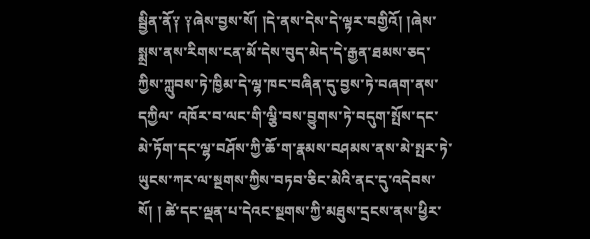སྦྱིན་ནོ༑ ༑ཞེས་བྱས་སོ། །དེ་ནས་དེས་དེ་ལྟར་བགྱིའོ། །ཞེས་སྨྲས་ནས་རིགས་ངན་མོ་དེས་བུད་མེད་དེ་རྒྱན་ཐམས་ཅད་ཀྱིས་ཀླུབས་ཏེ་ཁྱིམ་དེ་ལྷ་ཁང་བཞིན་དུ་བྱས་ཏེ་བཞག་ནས་དཀྱིལ་ འཁོར་བ་ལང་གི་ལྕི་བས་བྱུགས་ཏེ་བདུག་སྤོས་དང་མེ་ཏོག་དང་ལྷ་བཤོས་ཀྱི་ཆོ་ག་རྣམས་བཤམས་ནས་མེ་སྤར་ཏེ་ཡུངས་ཀར་ལ་སྔགས་ཀྱིས་བཏབ་ཅིང་མེའི་ནང་དུ་འདེབས་སོ། ། ཚེ་དང་ལྡན་པ་དེའང་སྔགས་ཀྱི་མཐུས་དྲངས་ནས་ཕྱིར་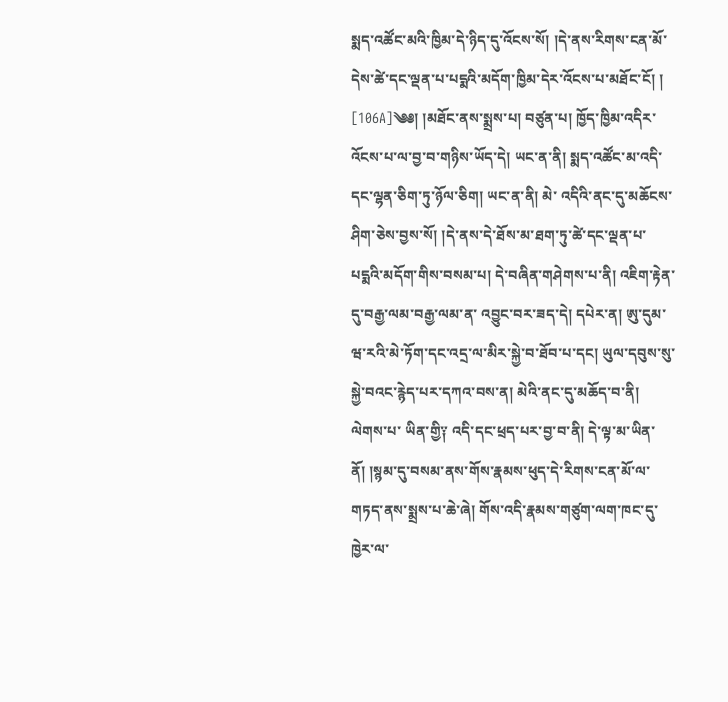སྨད་འཚོང་མའི་ཁྱིམ་དེ་ཉིད་དུ་འོངས་སོ། །དེ་ནས་རིགས་ངན་མོ་དེས་ཚེ་དང་ལྡན་པ་པདྨའི་མདོག་ཁྱིམ་དེར་འོངས་པ་མཐོང་ངོ། ། [106A]༄༅། །མཐོང་ནས་སྨྲས་པ། བཙུན་པ། ཁྱོད་ཁྱིམ་འདིར་འོངས་པ་ལ་བྱ་བ་གཉིས་ཡོད་དེ། ཡང་ན་ནི། སྨད་འཚོང་མ་འདི་དང་ལྷན་ཅིག་ཏུ་ཉོལ་ཅིག། ཡང་ན་ནི། མེ་ འདིའི་ནང་དུ་མཆོངས་ཤིག་ཅེས་བྱས་སོ། །དེ་ནས་དེ་ཐོས་མ་ཐག་ཏུ་ཚེ་དང་ལྡན་པ་པདྨའི་མདོག་གིས་བསམ་པ། དེ་བཞིན་གཤེགས་པ་ནི། འཇིག་རྟེན་དུ་བརྒྱ་ལམ་བརྒྱ་ལམ་ན་ འབྱུང་བར་ཟད་དེ། དཔེར་ན། ཨུ་དུམ་ཝ་རའི་མེ་ཏོག་དང་འདྲ་ལ་མིར་སྐྱེ་བ་ཐོབ་པ་དང། ཡུལ་དབུས་སུ་སྐྱེ་བའང་རྙེད་པར་དཀའ་བས་ན། མེའི་ནང་དུ་མཆོད་བ་ནི། ལེགས་པ་ ཡིན་གྱི༑ འདི་དང་ཕྲད་པར་བྱ་བ་ནི། དེ་ལྟ་མ་ཡིན་ནོ། །སྙམ་དུ་བསམ་ནས་གོས་རྣམས་ཕུད་དེ་རིགས་ངན་མོ་ལ་གཏད་ནས་སྨྲས་པ་ཆེ་ཞེ། གོས་འདི་རྣམས་གཙུག་ལག་ཁང་དུ་ ཁྱེར་ལ་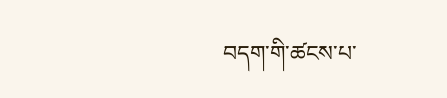བདག་གི་ཚངས་པ་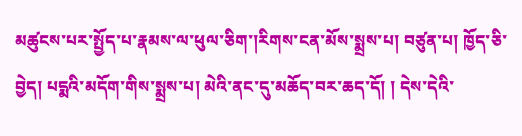མཚུངས་པར་སྤྱོད་པ་རྣམས་ལ་ཕུལ་ཅིག་།རིགས་ངན་མོས་སྨྲས་པ། བཙུན་པ། ཁྱོད་ཅི་བྱེད། པདྨའི་མདོག་གིས་སྨྲས་པ། མེའི་ནང་དུ་མཆོད་བར་ཆད་དོ། ། དེས་དེའི་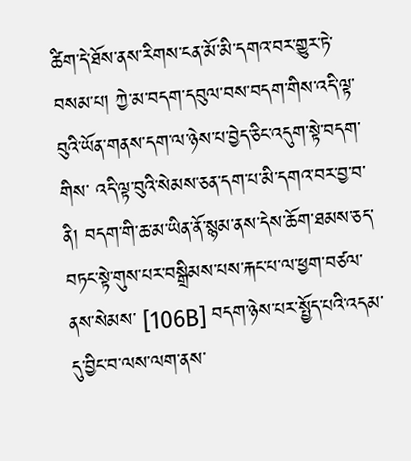ཚིག་དེ་ཐོས་ནས་རིགས་ངན་མོ་མི་དགའ་བར་གྱུར་ཏེ་བསམ་པ། ཀྱེ་མ་བདག་དབུལ་བས་བདག་གིས་འདི་ལྟ་བུའི་ཡོན་གནས་དག་ལ་ཉེས་པ་བྱེད་ཅིང་འདུག་སྟེ་བདག་གིས་ འདི་ལྟ་བུའི་སེམས་ཅན་དག་པ་མི་དགའ་བར་བྱ་བ་ནི། བདག་གི་ཆ་མ་ཡིན་ནོ་སྙམ་ནས་དེས་ཆོག་ཐམས་ཅད་བཏང་སྟེ་གུས་པར་བསྒྲིམས་པས་རྐང་པ་ལ་ཕྱག་བཙལ་ནས་སེམས་ [106B] བདག་ཉེས་པར་སྤྱོད་པའི་འདམ་དུ་བྱིང་བ་ལས་ལག་ནས་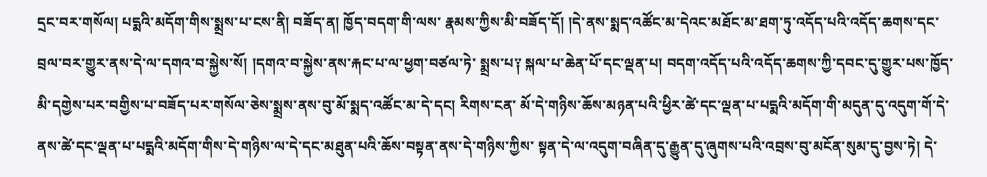དྲང་བར་གསོལ། པདྨའི་མདོག་གིས་སྨྲས་པ་ངས་ནི། བཟོད་ན། ཁྱོད་བདག་གི་ལས་ རྣམས་ཀྱིས་མི་བཟོད་དོ། །དེ་ནས་སྨད་འཚོང་མ་དེའང་མཐོང་མ་ཐག་ཏུ་འདོད་པའི་འདོད་ཆགས་དང་བྲལ་བར་གྱུར་ནས་དེ་ལ་དགའ་བ་སྐྱེས་སོ། །དགའ་བ་སྐྱེས་ནས་རྐང་པ་ལ་ཕྱག་བཙལ་ཏེ་ སྨྲས་པ༑ སྐལ་པ་ཆེན་པོ་དང་ལྡན་པ། བདག་འདོད་པའི་འདོད་ཆགས་ཀྱི་དབང་དུ་གྱུར་པས་ཁྱོད་མི་དགྱེས་པར་བགྱིས་པ་བཟོད་པར་གསོལ་ཅེས་སྨྲས་ནས་བུ་མོ་སྨད་འཚོང་མ་དེ་དང། རིགས་ངན་ མོ་དེ་གཉིས་ཆོས་མཉན་པའི་ཕྱིར་ཚེ་དང་ལྡན་པ་པདྨའི་མདོག་གི་མདུན་དུ་འདུག་གོ་དེ་ནས་ཚེ་དང་ལྡན་པ་པདྨའི་མདོག་གིས་དེ་གཉིས་ལ་དེ་དང་མཐུན་པའི་ཆོས་བསྟན་ནས་དེ་གཉིས་ཀྱིས་ སྟན་དེ་ལ་འདུག་བཞིན་དུ་རྒྱུན་དུ་ཞུགས་པའི་འབྲས་བུ་མངོན་སུམ་དུ་བྱས་ཏེ། དེ་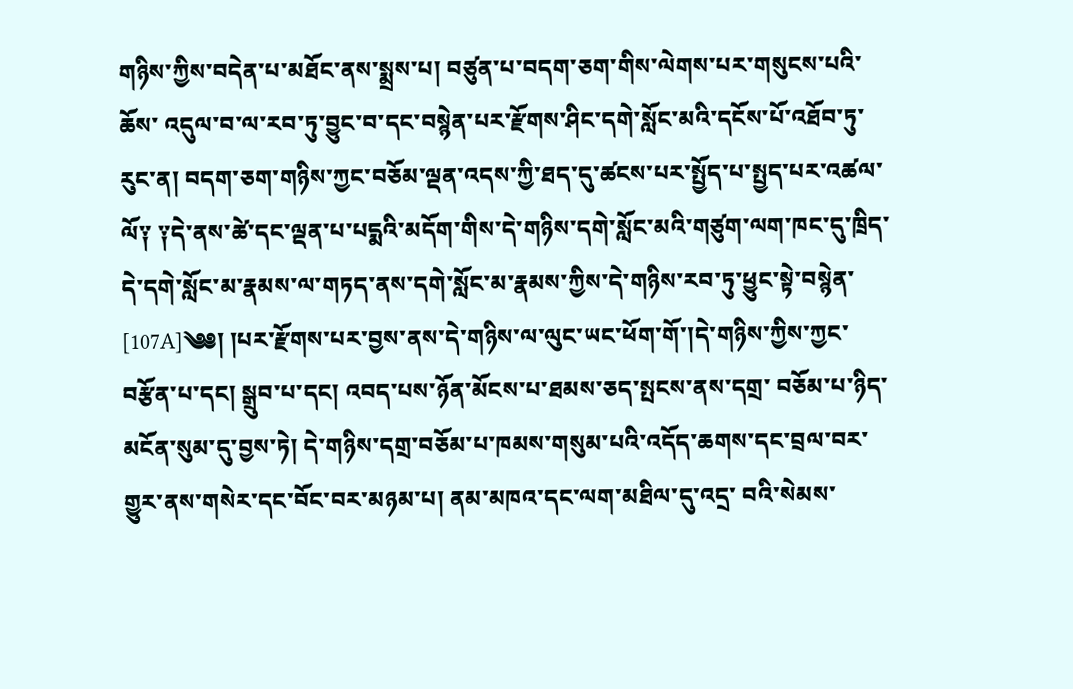གཉིས་ཀྱིས་བདེན་པ་མཐོང་ནས་སྨྲས་པ། བཙུན་པ་བདག་ཅག་གིས་ལེགས་པར་གསུངས་པའི་ཆོས་ འདུལ་བ་ལ་རབ་ཏུ་བྱུང་བ་དང་བསྙེན་པར་རྫོགས་ཤིང་དགེ་སློང་མའི་དངོས་པོ་འཐོབ་ཏུ་རུང་ན། བདག་ཅག་གཉིས་ཀྱང་བཅོམ་ལྡན་འདས་ཀྱི་ཐད་དུ་ཚངས་པར་སྤྱོད་པ་སྤྱད་པར་འཚལ་ ལོ༑ ༑དེ་ནས་ཚེ་དང་ལྡན་པ་པདྨའི་མདོག་གིས་དེ་གཉིས་དགེ་སློང་མའི་གཙུག་ལག་ཁང་དུ་ཁྲིད་དེ་དགེ་སློང་མ་རྣམས་ལ་གཏད་ནས་དགེ་སློང་མ་རྣམས་ཀྱིས་དེ་གཉིས་རབ་ཏུ་ཕྱུང་སྟེ་བསྙེན་ [107A]༄༅། །པར་རྫོགས་པར་བྱས་ནས་དེ་གཉིས་ལ་ལུང་ཡང་ཕོག་གོ་།དེ་གཉིས་ཀྱིས་ཀྱང་བརྩོན་པ་དང། སྒྲུབ་པ་དང། འབད་པས་ཉོན་མོངས་པ་ཐམས་ཅད་སྤངས་ནས་དགྲ་ བཅོམ་པ་ཉིད་མངོན་སུམ་དུ་བྱས་ཏེ། དེ་གཉིས་དགྲ་བཅོམ་པ་ཁམས་གསུམ་པའི་འདོད་ཆགས་དང་བྲལ་བར་གྱུར་ནས་གསེར་དང་བོང་བར་མཉམ་པ། ནམ་མཁའ་དང་ལག་མཐིལ་དུ་འདྲ་ བའི་སེམས་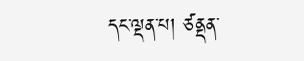དང་ལྡན་པ། ཙནྡན་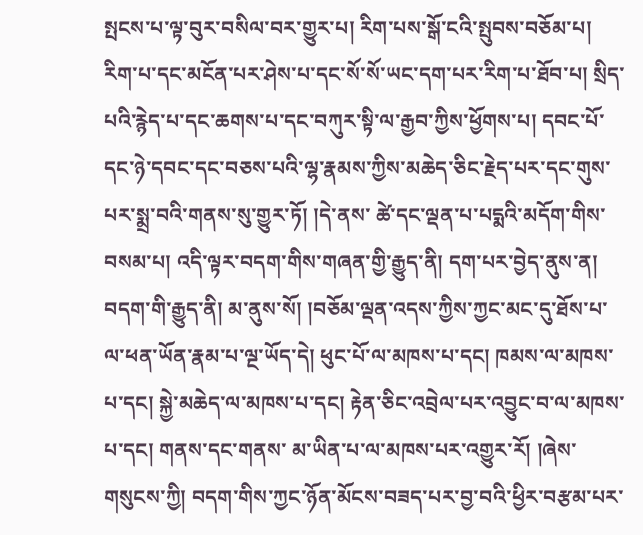སྤངས་པ་ལྟ་བུར་བསིལ་བར་གྱུར་པ། རིག་པས་སྒོ་ངའི་སྤུབས་བཅོམ་པ། རིག་པ་དང་མངོན་པར་ཤེས་པ་དང་སོ་སོ་ཡང་དག་པར་རིག་པ་ཐོབ་པ། སྲིད་ པའི་རྙེད་པ་དང་ཆགས་པ་དང་བཀུར་སྟི་ལ་རྒྱབ་ཀྱིས་ཕྱོགས་པ། དབང་པོ་དང་ཉེ་དབང་དང་བཅས་པའི་ལྷ་རྣམས་ཀྱིས་མཆེད་ཅིང་རྗེད་པར་དང་གུས་པར་སྨྲ་བའི་གནས་སུ་གྱུར་ཏོ། །དེ་ནས་ ཚེ་དང་ལྡན་པ་པདྨའི་མདོག་གིས་བསམ་པ། འདི་ལྟར་བདག་གིས་གཞན་གྱི་རྒྱུད་ནི། དག་པར་བྱེད་ནུས་ན། བདག་གི་རྒྱུད་ནི། མ་ནུས་སོ། །བཅོམ་ལྡན་འདས་ཀྱིས་ཀྱང་མང་དུ་ཐོས་པ་ ལ་ཕན་ཡོན་རྣམ་པ་ལྔ་ཡོད་དེ། ཕུང་པོ་ལ་མཁས་པ་དང། ཁམས་ལ་མཁས་པ་དང། སྐྱེ་མཆེད་ལ་མཁས་པ་དང། རྟེན་ཅིང་འབྲེལ་པར་འབྱུང་བ་ལ་མཁས་པ་དང། གནས་དང་གནས་ མ་ཡིན་པ་ལ་མཁས་པར་འགྱུར་རོ། །ཞེས་གསུངས་ཀྱི། བདག་གིས་ཀྱང་ཉོན་མོངས་བཟད་པར་བྱ་བའི་ཕྱིར་བརྩམ་པར་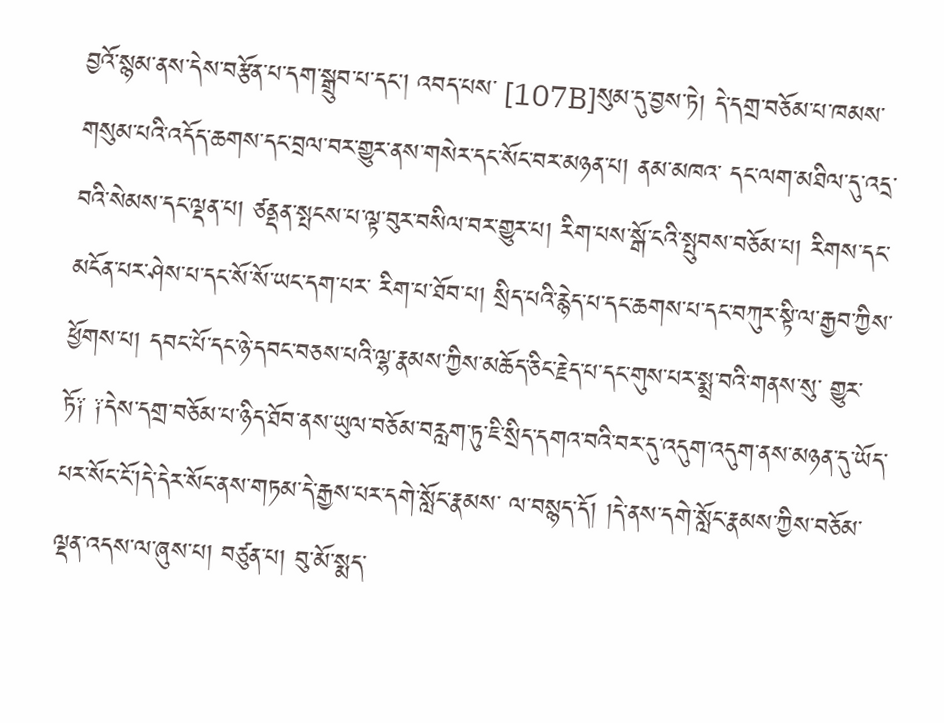བྱའོ་སྙམ་ནས་དེས་བརྩོན་པ་དག་སྒྲུབ་པ་དང། འབད་པས་ [107B]སུམ་དུ་བྱས་ཏེ། དེ་དགྲ་བཅོམ་པ་ཁམས་གསུམ་པའི་འདོད་ཆགས་དང་བྲལ་བར་གྱུར་ནས་གསེར་དང་སོང་བར་མཉན་པ། ནམ་མཁའ་ དང་ལག་མཐིལ་དུ་འདྲ་བའི་སེམས་དང་ལྡན་པ། ཙནྡན་སྤངས་པ་ལྟ་བུར་བསིལ་བར་གྱུར་པ། རིག་པས་སྒོ་ངའི་སྤུབས་བཅོམ་པ། རིགས་དང་མངོན་པར་ཤེས་པ་དང་སོ་སོ་ཡང་དག་པར་ རིག་པ་ཐོབ་པ། སྲིད་པའི་རྙེད་པ་དང་ཆགས་པ་དང་བཀུར་སྟི་ལ་རྒྱབ་ཀྱིས་ཕྱོགས་པ། དབང་པོ་དང་ཉེ་དབང་བཅས་པའི་ལྷ་རྣམས་ཀྱིས་མཆོད་ཅིང་རྗེད་པ་དང་གུས་པར་སྨྲ་བའི་གནས་སུ་ གྱུར་ཏོ༑ ༑དེས་དགྲ་བཅོམ་པ་ཉིད་ཐོབ་ནས་ཡུལ་བཅོམ་བརླག་ཏུ་ཇི་སྲིད་དགའ་བའི་བར་དུ་འདུག་འདུག་ནས་མཉན་དུ་ཡོད་པར་སོང་ངོ་།དེ་དེར་སོང་ནས་གཏམ་དེ་རྒྱས་པར་དགེ་སློང་རྣམས་ ལ་བསྙད་དོ། །དེ་ནས་དགེ་སློང་རྣམས་ཀྱིས་བཅོམ་ལྡན་འདས་ལ་ཞུས་པ། བཙུན་པ། བུ་མོ་སྨད་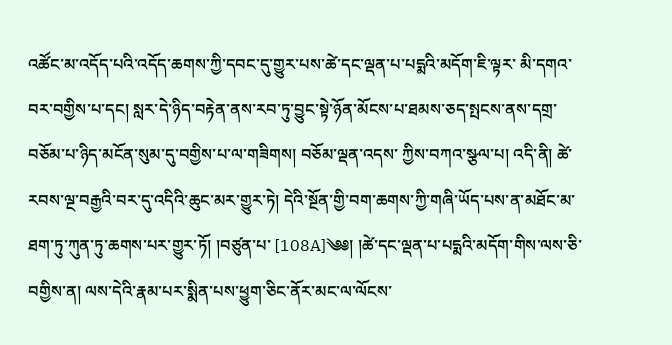འཚོང་མ་འདོད་པའི་འདོད་ཆགས་ཀྱི་དབང་དུ་གྱུར་པས་ཚེ་དང་ལྡན་པ་པདྨའི་མདོག་ཇི་ལྟར་ མི་དགའ་བར་བགྱིས་པ་དང། སླར་དེ་ཉིད་བརྟེན་ནས་རབ་ཏུ་བྱུང་སྟེ་ཉོན་མོངས་པ་ཐམས་ཅད་སྤངས་ནས་དགྲ་བཅོམ་པ་ཉིད་མངོན་སུམ་དུ་བགྱིས་པ་ལ་གཟིགས། བཅོམ་ལྡན་འདས་ ཀྱིས་བཀའ་སྩལ་པ། འདི་ནི། ཚེ་རབས་ལྔ་བརྒྱའི་བར་དུ་འདིའི་ཆུང་མར་གྱུར་ཏེ། དེའི་སྔོན་གྱི་བག་ཆགས་ཀྱི་གཞི་ཡོད་པས་ན་མཐོང་མ་ཐག་ཏུ་ཀུན་ཏུ་ཆགས་པར་གྱུར་ཏོ། །བཙུན་པ་ [108A]༄༅། །ཚེ་དང་ལྡན་པ་པདྨའི་མདོག་གིས་ལས་ཅི་བགྱིས་ན། ལས་དེའི་རྣམ་པར་སྨིན་པས་ཕྱུག་ཅིང་ནོར་མང་ལ་ལོངས་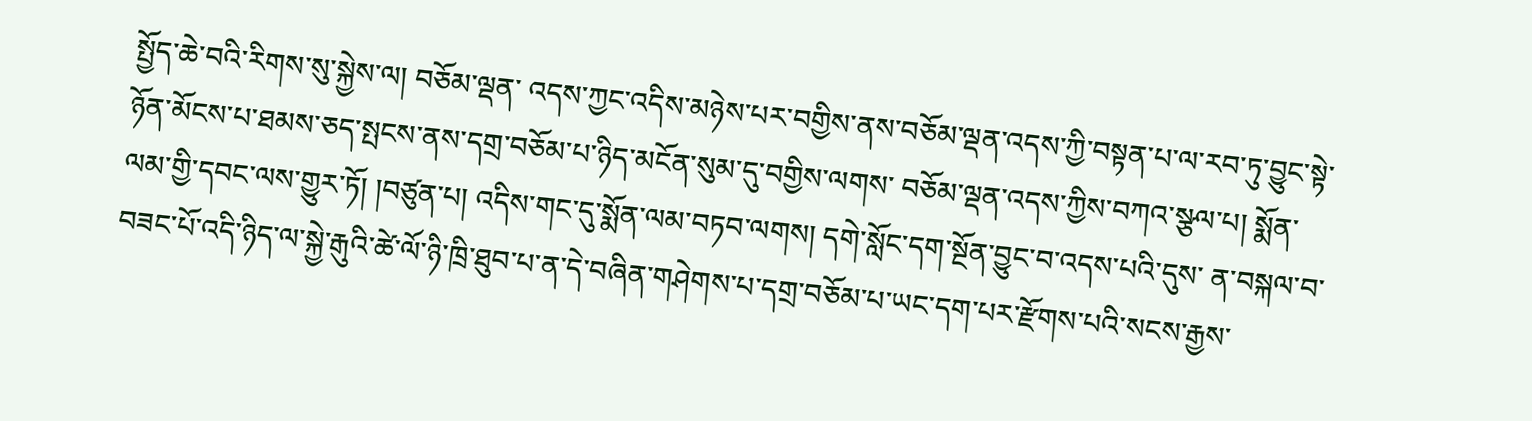སྤྱོད་ཆེ་བའི་རིགས་སུ་སྐྱེས་ལ། བཅོམ་ལྡན་ འདས་ཀྱང་འདིས་མཉེས་པར་བགྱིས་ནས་བཅོམ་ལྡན་འདས་ཀྱི་བསྟན་པ་ལ་རབ་ཏུ་བྱུང་སྟེ་ཉོན་མོངས་པ་ཐམས་ཅད་སྤངས་ནས་དགྲ་བཅོམ་པ་ཉིད་མངོན་སུམ་དུ་བགྱིས་ལགས་ བཅོམ་ལྡན་འདས་ཀྱིས་བཀའ་སྩལ་པ། སྨོན་ལམ་གྱི་དབང་ལས་གྱུར་ཏོ། །བཙུན་པ། འདིས་གང་དུ་སྨོན་ལམ་བཏབ་ལགས། དགེ་སློང་དག་སྔོན་བྱུང་བ་འདས་པའི་དུས་ ན་བསྐལ་བ་བཟང་པོ་འདི་ཉིད་ལ་སྐྱེ་རྒུའི་ཚེ་ལོ་ཉི་ཁྲི་ཐུབ་པ་ན་དེ་བཞིན་གཤེགས་པ་དགྲ་བཅོམ་པ་ཡང་དག་པར་རྫོགས་པའི་སངས་རྒྱས་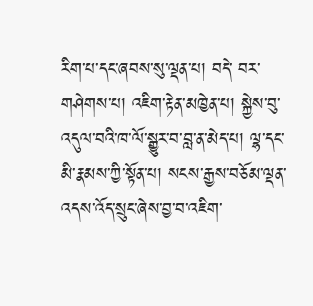རིག་པ་དང་ཞབས་སུ་ལྡན་པ། བདེ་ བར་གཤེགས་པ། འཇིག་རྟེན་མཁྱེན་པ། སྐྱེས་བུ་འདུལ་བའི་ཁ་ལོ་སྒྱུར་བ་བླ་ན་མེད་པ། ལྷ་དང་མི་རྣམས་ཀྱི་སྟོན་པ། སངས་རྒྱས་བཅོམ་ལྡན་འདས་འོད་སྲུང་ཞེས་བྱ་བ་འཇིག་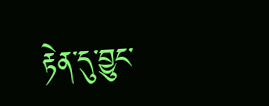རྟེན་དུ་བྱུང་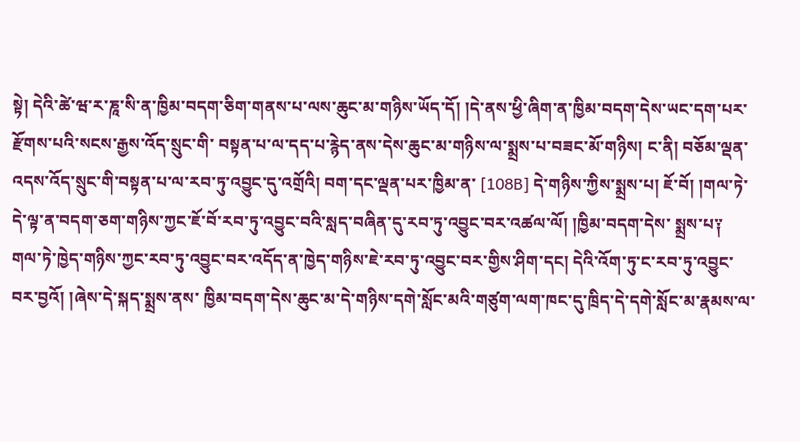སྟེ། དེའི་ཚེ་ཝ་ར་ཎཱ་སི་ན་ཁྱིམ་བདག་ཅིག་གནས་པ་ལས་ཆུང་མ་གཉིས་ཡོད་དོ། །དེ་ནས་ཕྱི་ཞིག་ན་ཁྱིམ་བདག་དེས་ཡང་དག་པར་རྫོགས་པའི་སངས་རྒྱས་འོད་སྲུང་གི་ བསྟན་པ་ལ་དད་པ་རྙེད་ནས་དེས་ཆུང་མ་གཉིས་ལ་སྨྲས་པ་བཟང་མོ་གཉིས། ང་ནི། བཅོམ་ལྡན་འདས་འོད་སྲུང་གི་བསྟན་པ་ལ་རབ་ཏུ་འབྱུང་དུ་འགྲོའི། བག་དང་ལྡན་པར་ཁྱིམ་ན་ [108B] དེ་གཉིས་ཀྱིས་སྨྲས་པ། ཇོ་བོ། །གལ་ཏེ་དེ་ལྟ་ན་བདག་ཅག་གཉིས་ཀྱང་ཇོ་བོ་རབ་ཏུ་འབྱུང་བའི་སླད་བཞིན་དུ་རབ་ཏུ་འབྱུང་བར་འཚལ་ལོ། །ཁྱིམ་བདག་དེས་ སྨྲས་པ༑ གལ་ཏེ་ཁྱེད་གཉིས་ཀྱང་རབ་ཏུ་འབྱུང་བར་འདོད་ན་ཁྱེད་གཉིས་ཇེ་རབ་ཏུ་འབྱུང་བར་གྱིས་ཤིག་དང། དེའི་འོག་ཏུ་ང་རབ་ཏུ་འབྱུང་བར་བྱའོ། །ཞེས་དེ་སྐད་སྨྲས་ནས་ ཁྱིམ་བདག་དེས་ཆུང་མ་དེ་གཉིས་དགེ་སློང་མའི་གཙུག་ལག་ཁང་དུ་ཁྲིད་དེ་དགེ་སློང་མ་རྣམས་ལ་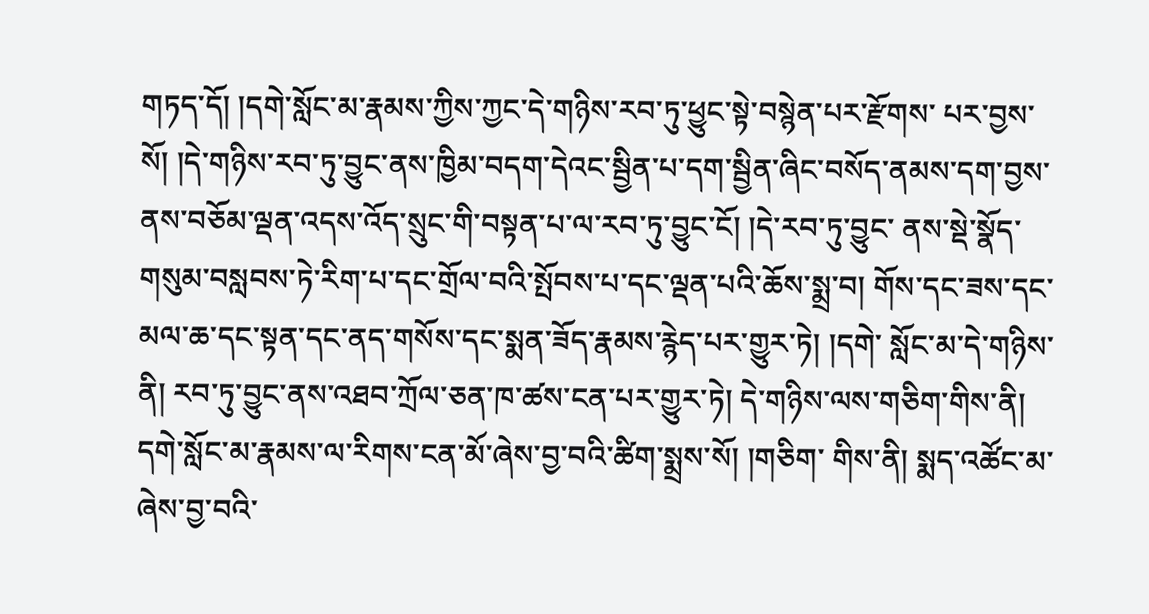གཏད་དོ། །དགེ་སློང་མ་རྣམས་ཀྱིས་ཀྱང་དེ་གཉིས་རབ་ཏུ་ཕྱུང་སྟེ་བསྙེན་པར་རྫོགས་ པར་བྱས་སོ། །དེ་གཉིས་རབ་ཏུ་བྱུང་ནས་ཁྱིམ་བདག་དེའང་སྦྱིན་པ་དག་སྦྱིན་ཞིང་བསོད་ནམས་དག་བྱས་ནས་བཅོམ་ལྡན་འདས་འོད་སྲུང་གི་བསྟན་པ་ལ་རབ་ཏུ་བྱུང་ངོ། །དེ་རབ་ཏུ་བྱུང་ ནས་སྡེ་སྣོད་གསུམ་བསླབས་ཏེ་རིག་པ་དང་གྲོལ་བའི་སྤོབས་པ་དང་ལྡན་པའི་ཆོས་སྨྲ་བ། གོས་དང་ཟས་དང་མལ་ཆ་དང་སྟན་དང་ནད་གསོས་དང་སྨན་ཟོད་རྣམས་རྙེད་པར་གྱུར་ཏེ། །དགེ་ སློང་མ་དེ་གཉིས་ནི། རབ་ཏུ་བྱུང་ནས་འཐབ་ཀྲོལ་ཅན་ཁ་ཚས་ངན་པར་གྱུར་ཏེ། དེ་གཉིས་ལས་གཅིག་གིས་ནི། དགེ་སློང་མ་རྣམས་ལ་རིགས་ངན་མོ་ཞེས་བྱ་བའི་ཚིག་སྨྲས་སོ། །གཅིག་ གིས་ནི། སྨད་འཚོང་མ་ཞེས་བྱ་བའི་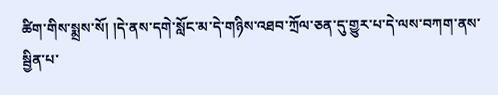ཚིག་གིས་སྨྲས་སོ། །དེ་ནས་དགེ་སློང་མ་དེ་གཉིས་འཐབ་ཀྲོལ་ཅན་དུ་གྱུར་པ་དེ་ལས་བཀག་ནས་སྦྱིན་པ་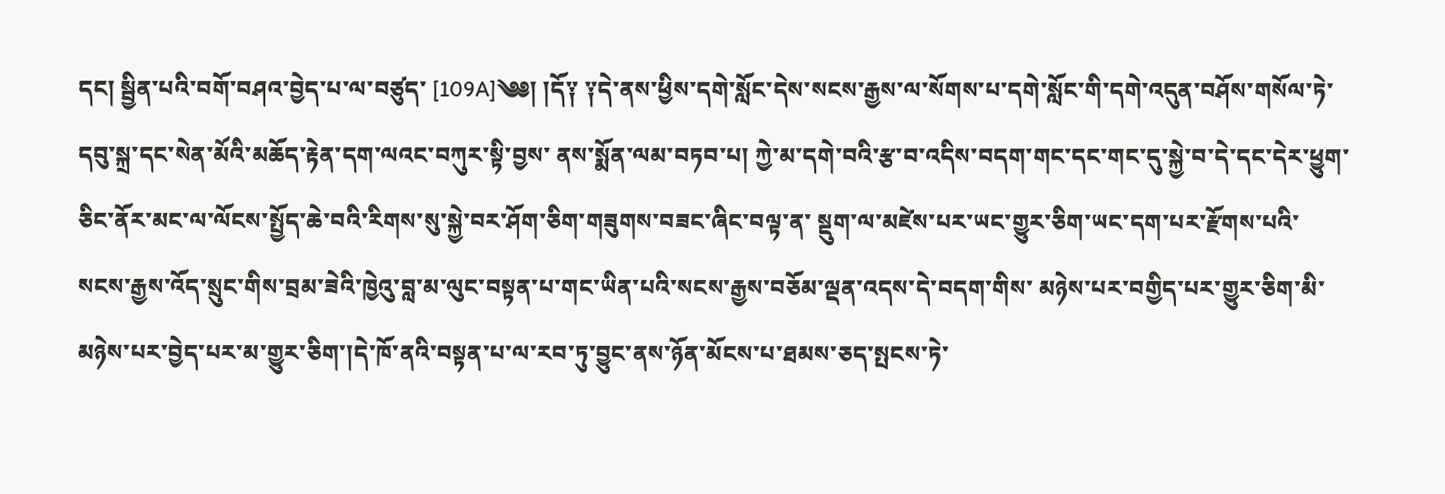དང། སྦྱིན་པའི་བགོ་བཤའ་བྱེད་པ་ལ་བཙུད་ [109A]༄༅། །དོ༑ ༑དེ་ནས་ཕྱིས་དགེ་སློང་དེས་སངས་རྒྱས་ལ་སོགས་པ་དགེ་སློང་གི་དགེ་འདུན་བཤོས་གསོལ་ཏེ་དབུ་སྐྲ་དང་སེན་མོའི་མཆོད་རྟེན་དག་ལའང་བཀུར་སྟི་བྱས་ ནས་སྨོན་ལམ་བཏབ་པ། ཀྱེ་མ་དགེ་བའི་རྩ་བ་འདིས་བདག་གང་དང་གང་དུ་སྐྱེ་བ་དེ་དང་དེར་ཕྱུག་ཅིང་ནོར་མང་ལ་ལོངས་སྤྱོད་ཆེ་བའི་རིགས་སུ་སྐྱེ་བར་ཤོག་ཅིག་གཟུགས་བཟང་ཞིང་བལྟ་ན་ སྡུག་ལ་མཛེས་པར་ཡང་གྱུར་ཅིག་ཡང་དག་པར་རྫོགས་པའི་སངས་རྒྱས་འོད་སྲུང་གིས་བྲམ་ཟེའི་ཁྱེའུ་བླ་མ་ལུང་བསྟན་པ་གང་ཡིན་པའི་སངས་རྒྱས་བཅོམ་ལྡན་འདས་དེ་བདག་གིས་ མཉེས་པར་བགྱིད་པར་གྱུར་ཅིག་མི་མཉེས་པར་བྱེད་པར་མ་གྱུར་ཅིག་།དེ་ཁོ་ནའི་བསྟན་པ་ལ་རབ་ཏུ་བྱུང་ནས་ཉོན་མོངས་པ་ཐམས་ཅད་སྤངས་ཏེ་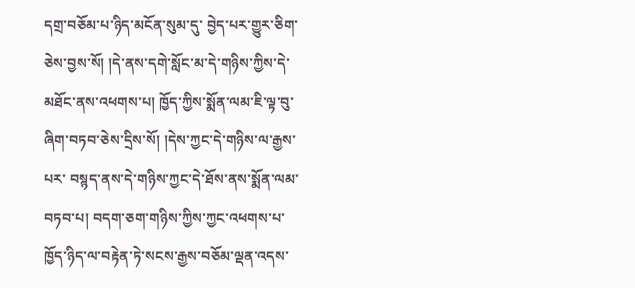དགྲ་བཅོམ་པ་ཉིད་མངོན་སུམ་དུ་ བྱེད་པར་གྱུར་ཅིག་ཅེས་བྱས་སོ། །དེ་ནས་དགེ་སློང་མ་དེ་གཉིས་ཀྱིས་དེ་མཐོང་ནས་འཕགས་པ། ཁྱོད་ཀྱིས་སྨོན་ལམ་ཇི་ལྟ་བུ་ཞིག་བཏབ་ཅེས་དྲིས་སོ། །དེས་ཀྱང་དེ་གཉིས་ལ་རྒྱས་པར་ བསྙད་ནས་དེ་གཉིས་ཀྱང་དེ་ཐོས་ནས་སྨོན་ལམ་བཏབ་པ། བདག་ཅག་གཉིས་ཀྱིས་ཀྱང་འཕགས་པ་ཁྱོད་ཉིད་ལ་བརྟེན་ཏེ་སངས་རྒྱས་བཅོམ་ལྡན་འདས་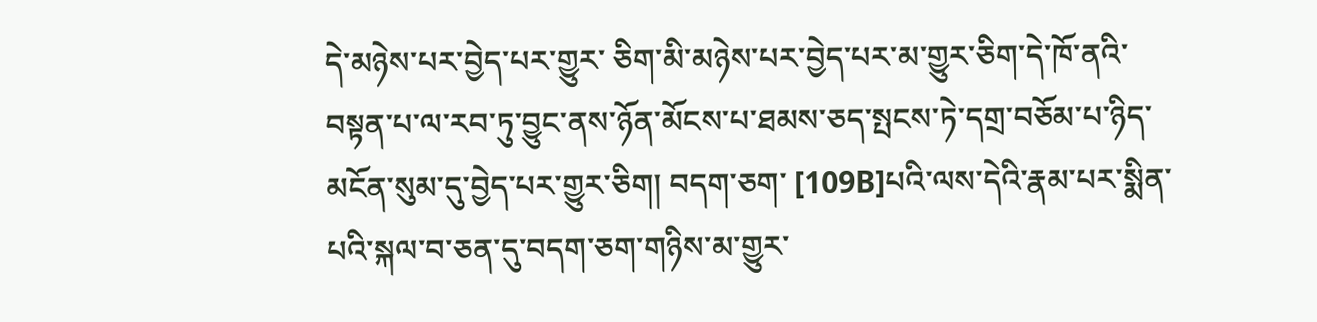དེ་མཉེས་པར་བྱེད་པར་གྱུར་ ཅིག་མི་མཉེས་པར་བྱེད་པར་མ་གྱུར་ཅིག་དེ་ཁོ་ནའི་བསྟན་པ་ལ་རབ་ཏུ་བྱུང་ནས་ཉོན་མོངས་པ་ཐམས་ཅད་སྤངས་ཏེ་དགྲ་བཅོམ་པ་ཉིད་མངོན་སུམ་དུ་བྱེད་པར་གྱུར་ཅིག། བདག་ཅག་ [109B]པའི་ལས་དེའི་རྣམ་པར་སྨིན་པའི་སྐལ་བ་ཅན་དུ་བདག་ཅག་གཉིས་མ་གྱུར་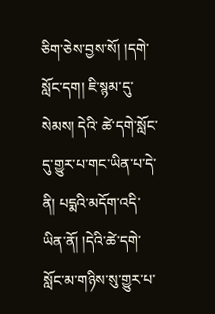ཅིག་ཅེས་བྱས་སོ། །དགེ་སློང་དག། ཇི་སྙམ་དུ་སེམས། དེའི་ ཚེ་དགེ་སློང་དུ་གྱུར་པ་གང་ཡིན་པ་དེ་ནི། པདྨའི་མདོག་འདི་ཡིན་ནོ། །དེའི་ཚེ་དགེ་སློང་མ་གཉིས་སུ་གྱུར་པ་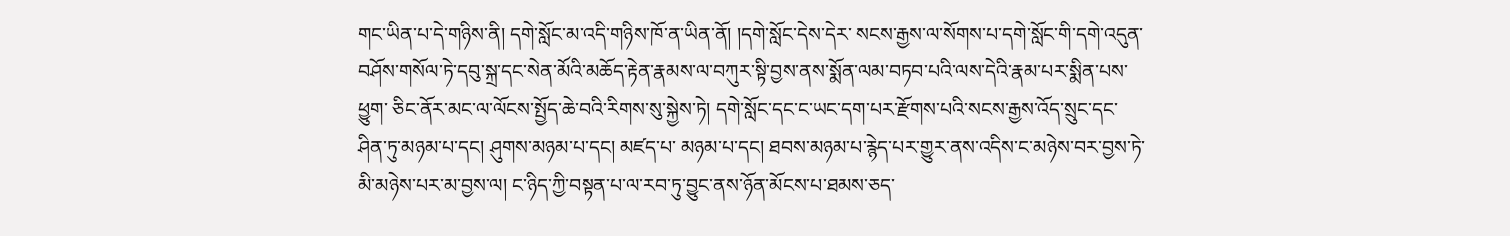གང་ཡིན་པ་དེ་གཉིས་ནི། དགེ་སློང་མ་འདི་གཉིས་ཁོ་ན་ཡིན་ནོ། །དགེ་སློང་དེས་དེར་ སངས་རྒྱས་ལ་སོགས་པ་དགེ་སློང་གི་དགེ་འདུན་བཤོས་གསོལ་ཏེ་དབུ་སྐྲ་དང་སེན་མོའི་མཆོད་རྟེན་རྣམས་ལ་བཀུར་སྟི་བྱས་ནས་སྨོན་ལམ་བཏབ་པའི་ལས་དེའི་རྣམ་པར་སྨིན་པས་ཕྱུག་ ཅིང་ནོར་མང་ལ་ལོངས་སྤྱོད་ཆེ་བའི་རིགས་སུ་སྐྱེས་ཏེ། དགེ་སློང་དང་ང་ཡང་དག་པར་རྫོགས་པའི་སངས་རྒྱས་འོད་སྲུང་དང་ཤིན་ཏུ་མཉམ་པ་དང། ཤུགས་མཉམ་པ་དང། མཛད་པ་ མཉམ་པ་དང། ཐབས་མཉམ་པ་རྙེད་པར་གྱུར་ནས་འདིས་ང་མཉེས་བར་བྱས་ཏེ་མི་མཉེས་པར་མ་བྱས་ལ། ང་ཉིད་ཀྱི་བསྟན་པ་ལ་རབ་ཏུ་བྱུང་ནས་ཉོན་མོངས་པ་ཐམས་ཅད་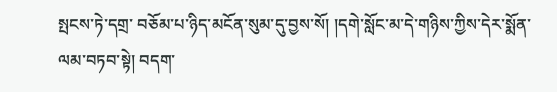སྤངས་ཏེ་དགྲ་ བཅོམ་པ་ཉིད་མངོན་སུམ་དུ་བྱས་སོ། །དགེ་སློང་མ་དེ་གཉིས་ཀྱིས་དེར་སྨོན་ལམ་བཏབ་སྟེ། བདག་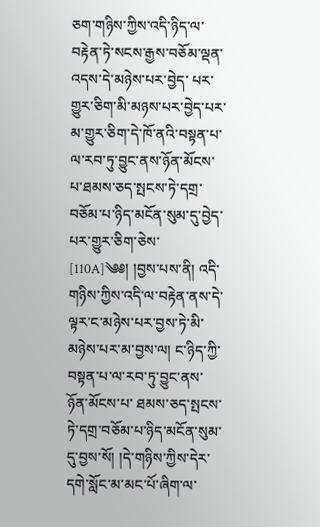ཅག་གཉིས་ཀྱིས་འདི་ཉིད་ལ་བརྟེན་ཏེ་སངས་རྒྱས་བཅོམ་ལྡན་འདས་དེ་མཉེས་པར་བྱེད་ པར་གྱུར་ཅིག་མི་མཉས་པར་བྱེད་པར་མ་གྱུར་ཅིག་དེ་ཁོ་ནའི་བསྟན་པ་ལ་རབ་ཏུ་བྱུང་ནས་ཉོན་མོངས་པ་ཐམས་ཅད་སྤངས་ཏེ་དགྲ་བཅོམ་པ་ཉིད་མངོན་སུམ་དུ་བྱེད་པར་གྱུར་ཅིག་ཅེས་ [110A]༄༅། །བྱས་པས་ནི། འདི་གཉིས་ཀྱིས་འདི་ལ་བརྟེན་ནས་དེ་ལྟར་ང་མཉེས་པར་བྱས་ཏེ་མི་མཉེས་པར་མ་བྱས་ལ། ང་ཉིད་ཀྱི་བསྟན་པ་ལ་རབ་ཏུ་བྱུང་ནས་ཉོན་མོངས་པ་ ཐམས་ཅད་སྤངས་ཏེ་དགྲ་བཅོམ་པ་ཉིད་མངོན་སུམ་དུ་བྱས་སོ། །དེ་གཉིས་ཀྱིས་དེར་དགེ་སློང་མ་མང་པོ་ཞིག་ལ་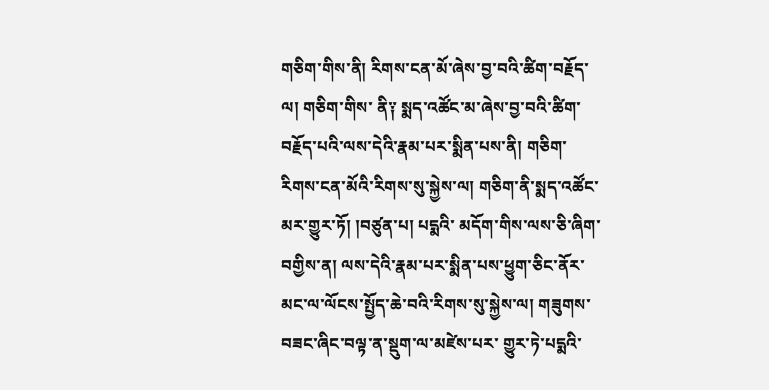གཅིག་གིས་ནི། རིགས་ངན་མོ་ཞེས་བྱ་བའི་ཚིག་བརྗོད་ལ། གཅིག་གིས་ ནི༑ སྨད་འཚོང་མ་ཞེས་བྱ་བའི་ཚིག་བརྗོད་པའི་ལས་དེའི་རྣམ་པར་སྨིན་པས་ནི། གཅིག་རིགས་ངན་མོའི་རིགས་སུ་སྐྱེས་ལ། གཅིག་ནི་སྨད་འཚོང་མར་གྱུར་ཏོ། །བཙུན་པ། པདྨའི་ མདོག་གིས་ལས་ཅི་ཞིག་བགྱིས་ན། ལས་དེའི་རྣམ་པར་སྨིན་པས་ཕྱུག་ཅིང་ནོར་མང་ལ་ལོངས་སྤྱོད་ཆེ་བའི་རིགས་སུ་སྐྱེས་ལ། གཟུགས་བཟང་ཞིང་བལྟ་ན་སྡུག་ལ་མཛེས་པར་ གྱུར་ཏེ་པདྨའི་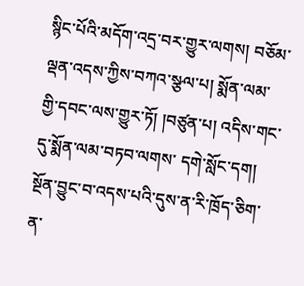སྙིང་པོའི་མདོག་འདྲ་བར་གྱུར་ལགས། བཅོམ་ལྡན་འདས་ཀྱིས་བཀའ་སྩལ་པ། སྨོན་ལམ་གྱི་དབང་ལས་གྱུར་ཏོ། །བཙུན་པ། འདིས་གང་དུ་སྨོན་ལམ་བཏབ་ལགས་ དགེ་སློང་དག། སྔོན་བྱུང་བ་འདས་པའི་དུས་ན་རི་ཁྲོད་ཅིག་ན་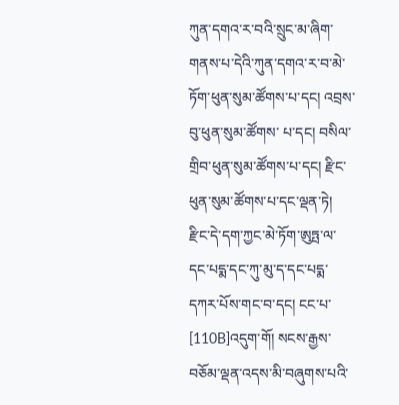ཀུན་དགའ་ར་བའི་སྲུང་མ་ཞིག་གནས་པ་དེའི་ཀུན་དགའ་ར་བ་མེ་ཏོག་ཕུན་སུམ་ཚོགས་པ་དང། འབྲས་བུ་ཕུན་སུམ་ཚོགས་ པ་དང། བསིལ་གྲིབ་ཕུན་སུམ་ཚོགས་པ་དང། རྫིང་ཕུན་སུམ་ཚོགས་པ་དང་ལྡན་ཏེ། རྫིང་དེ་དག་ཀྱང་མེ་ཏོག་ཨུཏྤ་ལ་དང་པདྨ་དང་ཀུ་མུ་ད་དང་པདྨ་དཀར་པོས་གང་བ་དང། ངང་པ་ [110B]འདུག་གོ། སངས་རྒྱས་བཅོམ་ལྡན་འདས་མི་བཞུགས་པའི་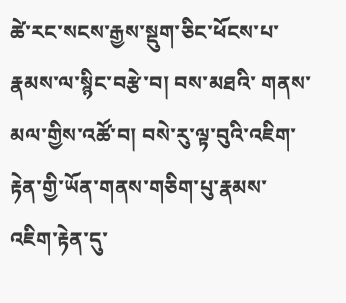ཚེ་རང་སངས་རྒྱས་སྡུག་ཅིང་ཕོངས་པ་རྣམས་ལ་སྙིང་བརྩེ་བ། བས་མཐའི་ གནས་མལ་གྱིས་འཚོ་བ། བསེ་རུ་ལྟ་བུའི་འཇིག་རྟེན་གྱི་ཡོན་གནས་གཅིག་པུ་རྣམས་འཇིག་རྟེན་དུ་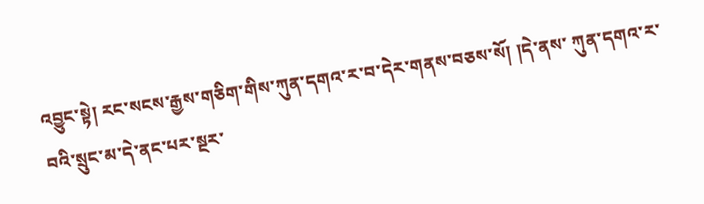འབྱུང་སྟེ། རང་སངས་རྒྱས་གཅིག་གིས་ཀུན་དགའ་ར་བ་དེར་གནས་བཅས་སོ། །དེ་ནས་ ཀུན་དགའ་ར་བའི་སྲུང་མ་དེ་ནང་པར་སྔར་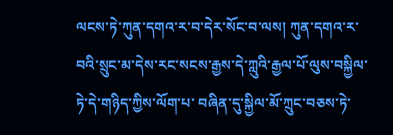ལངས་ཏེ་ཀུན་དགའ་ར་བ་དེར་སོང་བ་ལས། ཀུན་དགའ་ར་བའི་སྲུང་མ་དེས་རང་སངས་རྒྱས་དེ་ཀླུའི་རྒྱལ་པོ་ལུས་བསྐྱིལ་ཏེ་དེ་གཉིད་ཀྱིས་ལོག་པ་ བཞིན་དུ་སྐྱིལ་མོ་ཀྲུང་བཅས་ཏེ་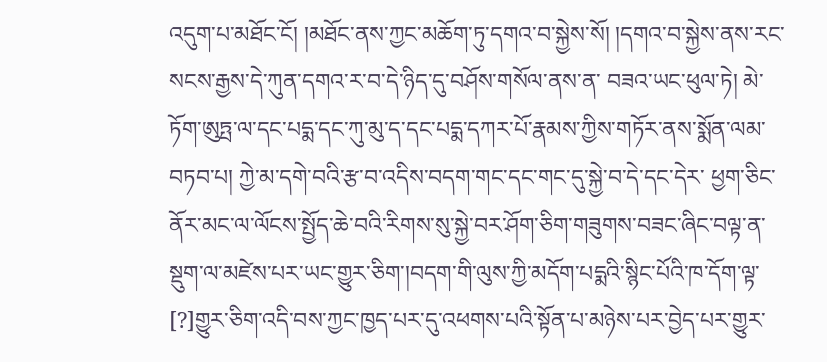འདུག་པ་མཐོང་ངོ། །མཐོང་ནས་ཀྱང་མཆོག་ཏུ་དགའ་བ་སྐྱེས་སོ། །དགའ་བ་སྐྱེས་ནས་རང་སངས་རྒྱས་དེ་ཀུན་དགའ་ར་བ་དེ་ཉིད་དུ་བཤོས་གསོལ་ནས་ན་ བཟའ་ཡང་ཕུལ་ཏེ། མེ་ཏོག་ཨུཏྤ་ལ་དང་པདྨ་དང་ཀུ་མུ་ད་དང་པདྨ་དཀར་པོ་རྣམས་ཀྱིས་གཏོར་ནས་སྨོན་ལམ་བཏབ་པ། ཀྱེ་མ་དགེ་བའི་རྩ་བ་འདིས་བདག་གང་དང་གང་དུ་སྐྱེ་བ་དེ་དང་དེར་ ཕྱག་ཅིང་ནོར་མང་ལ་ལོངས་སྤྱོད་ཆེ་བའི་རིགས་སུ་སྐྱེ་བར་ཤོག་ཅིག་གཟུགས་བཟང་ཞིང་བལྟ་ན་སྡུག་ལ་མཛེས་པར་ཡང་གྱུར་ཅིག་།བདག་གི་ལུས་ཀྱི་མདོག་པདྨའི་སྙིང་པོའི་ཁ་དོག་ལྟ་ [?]གྱུར་ཅིག་འདི་བས་ཀྱང་ཁྱད་པར་དུ་འཕགས་པའི་སྟོན་པ་མཉེས་པར་བྱེད་པར་གྱུར་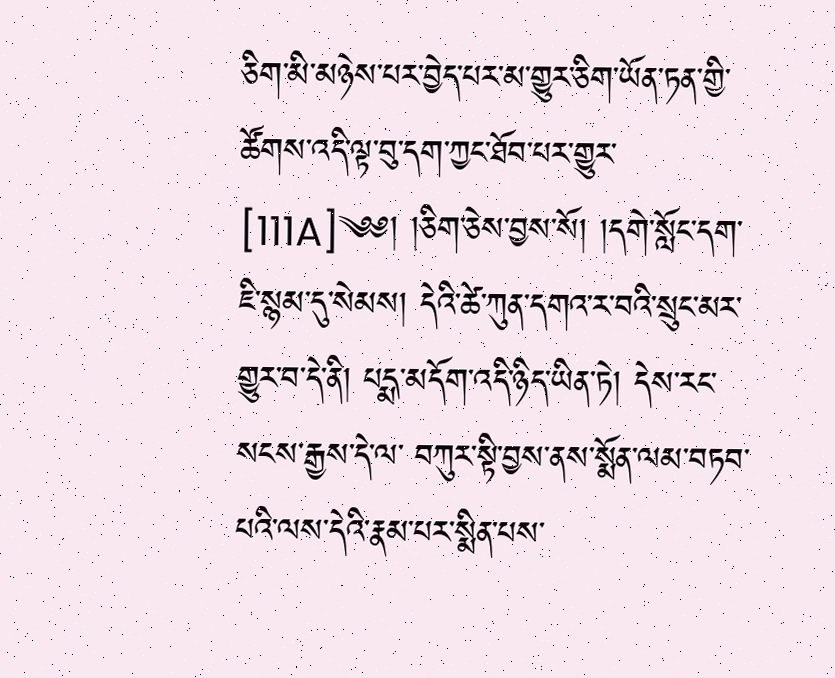ཅིག་མི་མཉེས་པར་བྱེད་པར་མ་གྱུར་ཅིག་ཡོན་ཏན་གྱི་ཚོགས་འདི་ལྟ་བུ་དག་ཀྱང་ཐོབ་པར་གྱུར་ [111A]༄༅། །ཅིག་ཅེས་བྱས་སོ། །དགེ་སློང་དག་ཇི་སྙམ་དུ་སེམས། དེའི་ཚེ་ཀུན་དགའ་ར་བའི་སྲུང་མར་གྱུར་བ་དེ་ནི། པདྨ་མདོག་འདི་ཉིད་ཡིན་ཏེ། དེས་རང་སངས་རྒྱས་དེ་ལ་ བཀུར་སྟི་བྱས་ནས་སྨོན་ལམ་བཏབ་པའི་ལས་དེའི་རྣམ་པར་སྨིན་པས་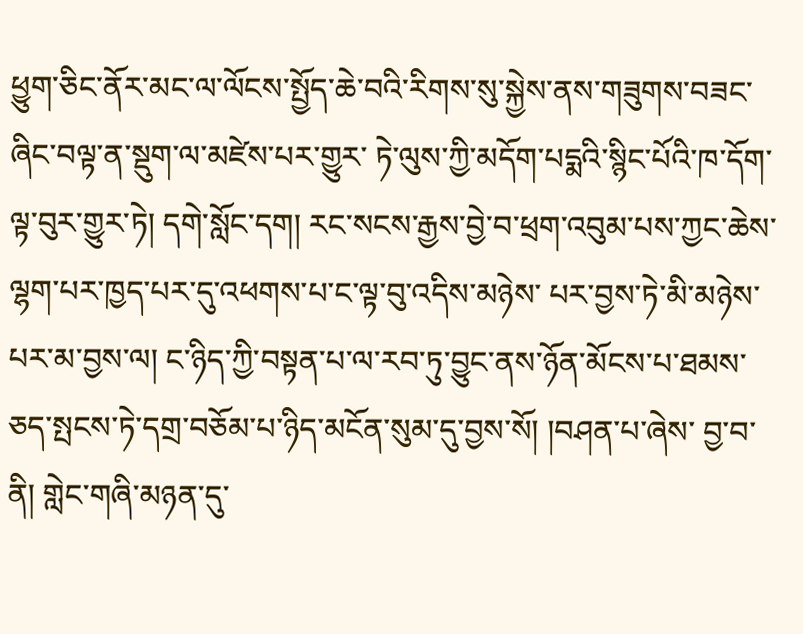ཕྱུག་ཅིང་ནོར་མང་ལ་ལོངས་སྤྱོད་ཆེ་བའི་རིགས་སུ་སྐྱེས་ནས་གཟུགས་བཟང་ཞིང་བལྟ་ན་སྡུག་ལ་མཛེས་པར་གྱུར་ ཏེ་ལུས་ཀྱི་མདོག་པདྨའི་སྙིང་པོའི་ཁ་དོག་ལྟ་བུར་གྱུར་ཏེ། དགེ་སློང་དག། རང་སངས་རྒྱས་བྱེ་བ་ཕྲག་འབུམ་པས་ཀྱང་ཆེས་ལྷག་པར་ཁྱད་པར་དུ་འཕགས་པ་ང་ལྟ་བུ་འདིས་མཉེས་ པར་བྱས་ཏེ་མི་མཉེས་པར་མ་བྱས་ལ། ང་ཉིད་ཀྱི་བསྟན་པ་ལ་རབ་ཏུ་བྱུང་ནས་ཉོན་མོངས་པ་ཐམས་ཅད་སྤངས་ཏེ་དགྲ་བཅོམ་པ་ཉིད་མངོན་སུམ་དུ་བྱས་སོ། །བཤན་པ་ཞེས་ བྱ་བ་ནི། གླེང་གཞི་མཉན་དུ་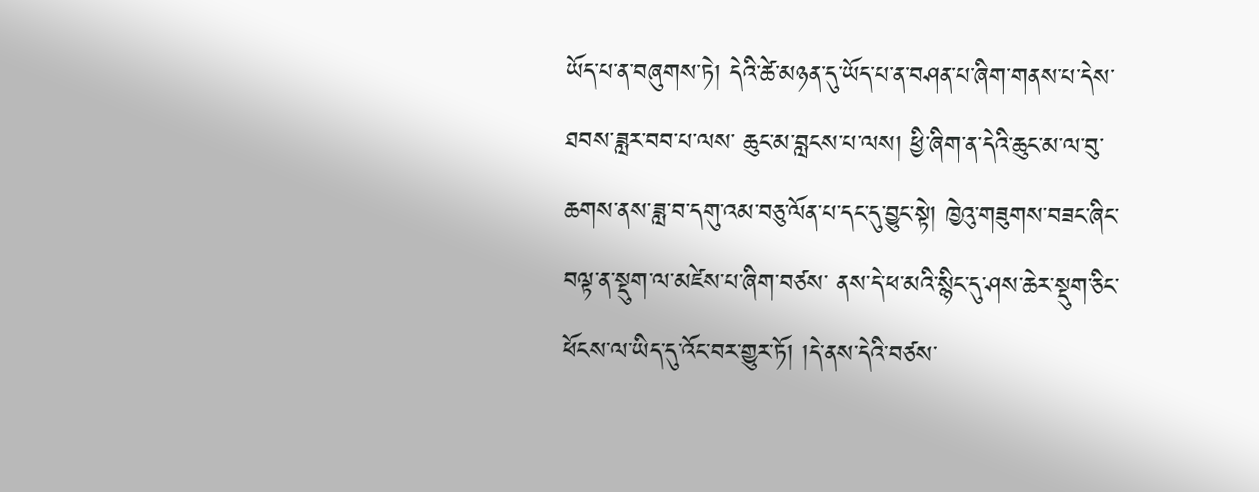ཡོད་པ་ན་བཞུགས་ཏེ། དེའི་ཚེ་མཉན་དུ་ཡོད་པ་ན་བཤན་པ་ཞིག་གནས་པ་དེས་ཐབས་ཟླར་བབ་པ་ལས་ ཆུང་མ་བླངས་པ་ལས། ཕྱི་ཞིག་ན་དེའི་ཆུང་མ་ལ་བུ་ཆགས་ནས་ཟླ་བ་དགུ་འམ་བཅུ་ལོན་པ་དང་དུ་བྱུང་སྟེ། ཁྱེའུ་གཟུགས་བཟང་ཞིང་བལྟ་ན་སྡུག་ལ་མཛེས་པ་ཞིག་བཙས་ ནས་དེ་ཕ་མའི་སྙིང་དུ་ཤས་ཆེར་སྡུག་ཅིང་ཕོངས་ལ་ཡིད་དུ་འོང་བར་གྱུར་ཏོ། །དེ་ནས་དེའི་བཙས་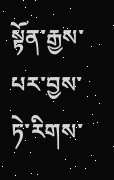སྟོན་རྒྱས་པར་བྱས་ཏེ་རིགས་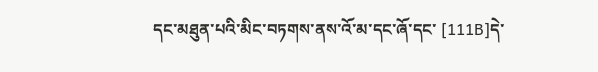དང་མཐུན་པའི་མིང་བཏགས་ནས་འོ་མ་དང་ཞོ་དང་ [111B]དེ་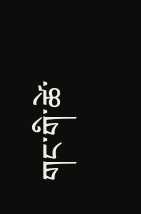གང་གི་ཚེ་